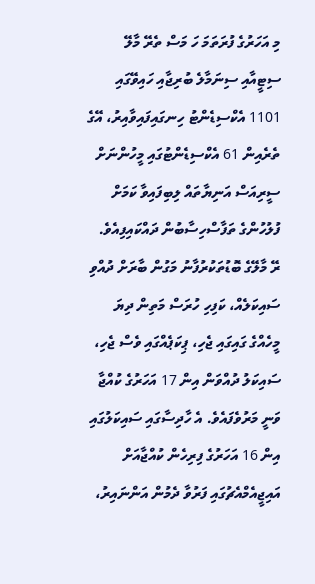މި އަހަރުގެ ފުރަތަމަ ހަ މަސް ތެރޭ މާލޭ ސިޓީއާއި ސިނަމާލެ ބުރިޖާއި ހައިވޭގައި 1101 އެކްސިޑެންޓު ހިނގައިފައިވާއިރު، އޭގެ ތެރެއިން 61 އެކްސިޑެންޓުގައި މީހުންނަށް ސީރިއަސް އަނިޔާތައް ލިބިފައިވާ ކަމަށް ފުލުހުންގެ ތަފާސްހިސާބުން ދައްކައިފިއެވެ.
ރޭ މާލޭގެ ބޮޑުތަކުރުފާނު މަގުން ބާރަށް ދުއްވި ސައިކަލެއް، ކަފިހި ހުރަސް މަތިން ދިޔަ މީހެއްގެ ގައިގައި ޖެހި، ޕިކަޕެއްގައި ވެސް ޖެހި، ސައިކަލު ދުއްވަން އިން 17 އަހަރުގެ ކުއްޖާ ވަނީ މަރުވެފައެވެ. އެ ހާދިސާގައި ސައިކަލުގައި އިން 16 އަހަރުގެ ފިރިހެން ކުއްޖާއަށް އައިޖީއެމްއެޗުގައި ފަރުވާ ދެމުން އަންނައިރު،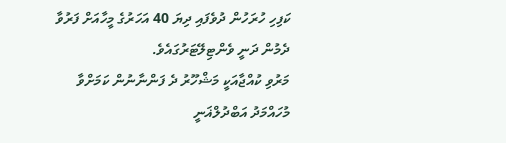ކަފިހި ހުރަހުން ދުވެފައި ދިޔަ 40 އަހަރުގެ މީހާއަށް ފަރުވާ ދެމުން ދަނީ ވެންޓިލޭޓަރުގައެވެ.
މަރުވި ކުއްޖާއަކީ މަޝްހޫރު ދެ ފަންނާނުން ކަމަށްވާ މުހައްމަދު އަބްދުލްޣަނީ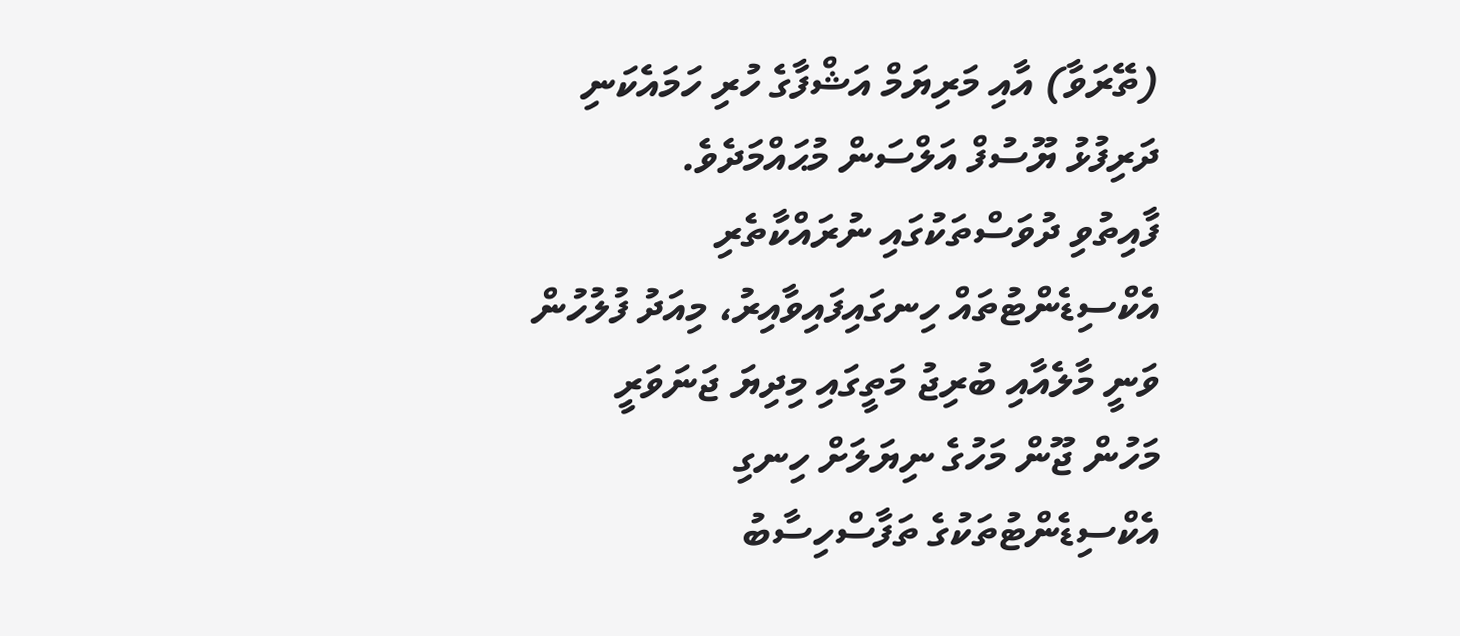(ތޭރަވާ) އާއި މަރިޔަމް އަޝްފާގެ ހުރި ހަމައެކަނި ދަރިފުޅު ޔޫސުފް އަލްސަން މުޙައްމަދެވެ.
ފާއިތުވި ދުވަސްތަކުގައި ނުރައްކާތެރި އެކްސިޑެންޓުތައް ހިނގައިފައިވާއިރު، މިއަދު ފުލުހުން ވަނީ މާލެއާއި ބުރިޖު މަތީގައި މިދިޔަ ޖަނަވަރީ މަހުން ޖޫން މަހުގެ ނިޔަލަށް ހިނގި އެކްސިޑެންޓުތަކުގެ ތަފާސްހިސާބު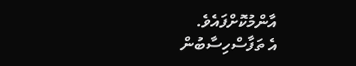އާންމުކޮށްފައެވެ.
އެ ތަފާސްހިސާބުން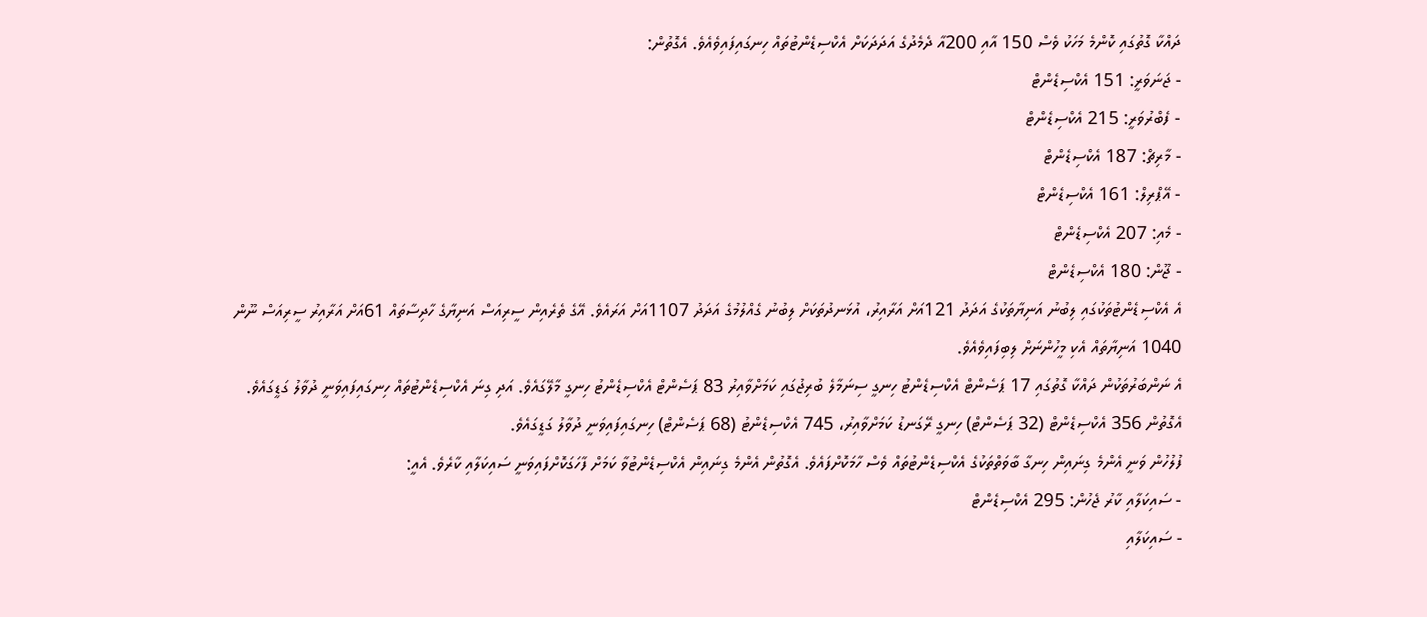ދައްކާ ގޮތުގައި ކޮންމެ މަހަކު ވެސް 150 އާއި 200އާ ދެމެދުގެ އަދަދަކަށް އެކްސިޑެންޓުތައް ހިނގައިފައިވެއެވެ. އެގޮތުން:
- ޖަނަވަރީ: 151 އެކްސިޑެންޓް
- ފެބްރުވަރީ: 215 އެކްސިޑެންޓް
- މާރިޗް: 187 އެކްސިޑެންޓް
- އޭޕްރިލް: 161 އެކްސިޑެންޓް
- މެއި: 207 އެކްސިޑެންޓް
- ޖޫން: 180 އެކްސިޑެންޓް
އެ އެކްސިޑެންޓުތަކުގައި ލިބުނު އަނިޔާތަކުގެ އަދަދު 121އަށް އަރާއިރު، އުޅަނދުތަކަށް ލިބުނު ގެއްލުމުގެ އަދަދު 1107އަށް އަރައެވެ. އޭގެ ތެރެއިން ސީރިއަސް އަނިޔާގެ ހާދިސާތައް 61އަށް އަރާއިރު ސީރިއަސް ނޫން 1040 އަނިޔާތައް އެކި މީހުންނަށް ލިބިފައިވެއެވެ.
އެ ނަންބަރުތަކުން ދައްކާ ގޮތުގައި 17 ޕަސެންޓް އެކްސިޑެންޓު ހިނގީ ސިނަމާލެ ބުރިޖުގައި ކަމަށްވާއިރު 83 ޕަސެންޓް އެކްސިޑެންޓު ހިނގީ މާލޭގައެވެ. އަދި ގިނަ އެކްސިޑެންޓުތައް ހިނގައިފައިވަނީ ދުވާލު ގަޑީގައެވެ. އެގޮތުން 356 އެކްސިޑެންޓް (32 ޕަސެންޓް) ހިނގީ ރޭގަނޑު ކަމަށްވާއިރު، 745 އެކްސިޑެންޓު (68 ޕަސެންޓް) ހިނގައިފައިވަނީ ދުވާލު ގަޑީގައެވެ.
ފުލުހުން ވަނީ އެންމެ ގިނައިން ހިނގާ ބާވަތްތަކުގެ އެކްސިޑެންޓުތައް ވެސް ހާމަކޮށްފައެވެ. އެގޮތުން އެންމެ ގިނައިން އެކްސިޑެންޓުވާ ކަމަށް ފާހަގަކޮށްފައިވަނީ ސައިކަލާއި ކާރެވެ. އެއީ:
- ސައިކަލާއި ކާރު ޖެހުން: 295 އެކްސިޑެންޓް
- ސައިކަލާއި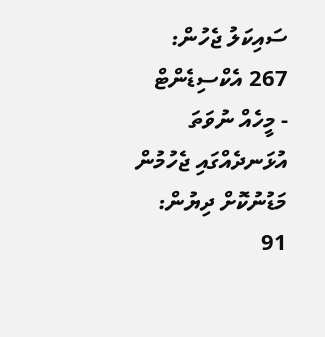ސައިކަލު ޖެހުން: 267 އެކްސިޑެންޓް
- މީހެއް ނުވަތަ އުޅަނދެއްގައި ޖެހުމުން މަޑުނުކޮށް ދިޔުން: 91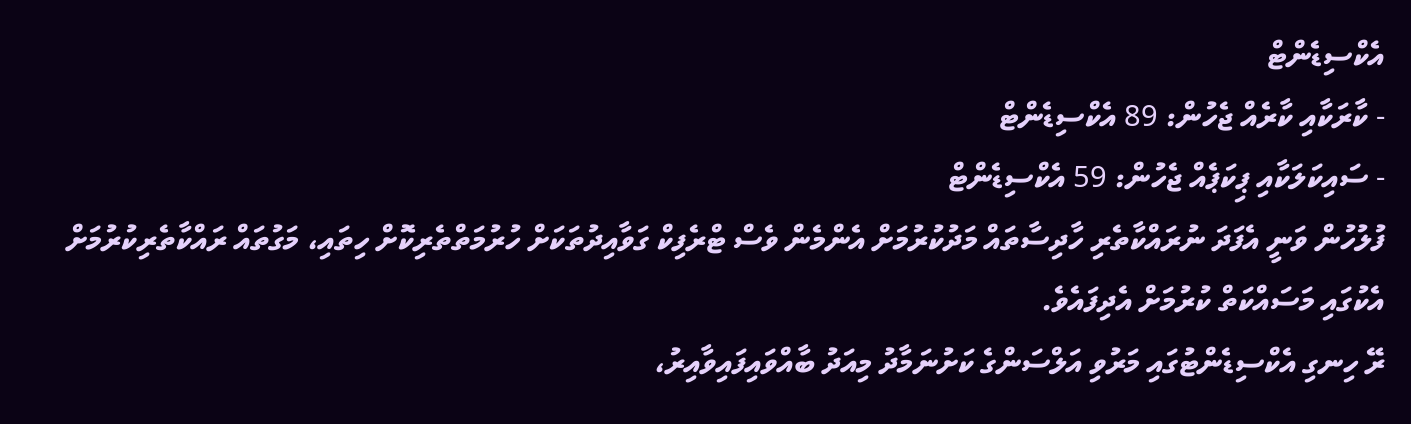އެކްސިޑެންޓް
- ކާރަކާއި ކާރެއް ޖެހުން: 89 އެކްސިޑެންޓް
- ސައިކަލަކާއި ޕިކަޕެއް ޖެހުން: 59 އެކްސިޑެންޓް
ފުލުހުން ވަނީ އެފަދަ ނުރައްކާތެރި ހާދިސާތައް މަދުކުރުމަށް އެންމެން ވެސް ޓްރެފިކް ގަވާއިދުތަކަށް ހުރުމަތްތެރިކޮށް ހިތައި، މަގުތައް ރައްކާތެރިކުރުމަށް އެކުގައި މަސައްކަތް ކުރުމަށް އެދިފައެވެ.
ރޭ ހިނގި އެކްސިޑެންޓުގައި މަރުވި އަލްސަންގެ ކަށުނަމާދު މިއަދު ބާއްވައިފައިވާއިރު،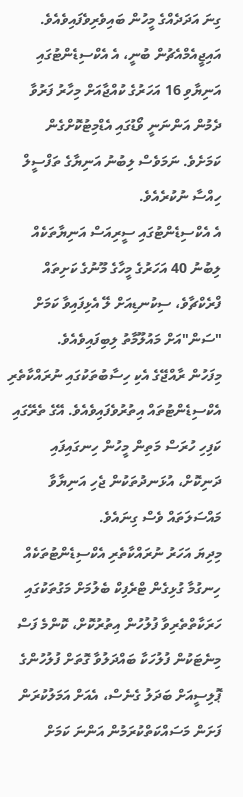ގިނަ އަދަދެއްގެ މީހުން ބައިވެރިވެފައިވެއެވެ.
އައިޖީއެމްއެޗުން ބުނީ، އެ އެކްސިޑެންޓުގައި އަނިޔާވި 16 އަހަރުގެ ކުއްޖާއަށް މިހާރު ފަރުވާ ދެމުން އަންނަނީ ވޯޑުގައި އެޑްމިޓުކޮށްގެން ކަމަށެވެ. ނަމަވެސް ލިބުނު އަނިޔާގެ ތަފްސީލް ހިއްސާ ނުކުރެއެވެ.
އެ އެކްސިޑެންޓުގައި ސީރިއަސް އަނިޔާތަކެއް ލިބުނު 40 އަހަރުގެ މީހާގެ މޫނުގެ ކަށިތައް ފްރެކްޗާވެ، ސިކުނޑިއަށް ލޭ އެޅިފައިވާ ކަމަށް "ސަން"އަށް މައުލޫމާތު ލިބިފައިވެއެވެ.
މިފަހުން ރާއްޖޭގެ އެކި ހިސާބުތަކުގައި ނުރައްކާތެރި އެކްސިޑެންޓުތައް އިތުރުވެފައިވެއެވެ. އޭގެ ތެރޭގައި ކަފިހި ހުރަސް މަތިން މީހުން ހިނގައިފައި ދަނިކޮށް، އުޅަނދުތަކުން ޖެހި އަނިޔާވާ މައްސަލަތައް ވެސް ގިނައެވެ.
މިދިޔަ އަހަރު ނުރައްކާތެރި އެކްސިޑެންޓުތަކެއް ހިނގުމާ ގުޅިގެން ޓްރެފިކް ބެލުމަށް މަގުތަކުގައި ހަރަކާތްތެރިވާ ފުލުހުން އިތުރުކޮށް، ކޮންމެ ފަސް މިނެޓަކުން ފުލުހަކާ ބައްދަލުވާ ގޮތަށް ފުލުހުންގެ ޕޮލިސީއަށް ބަދަލު ގެނެސް، އެއަށް އަމަލުކުރަން ފަށަން މަސައްކަތްކުރަމުން އަންނަ ކަމަށް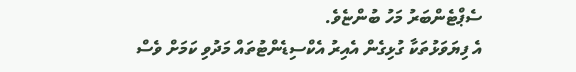ސެޕްޓެންބަރު މަހު ބުންޏެވެ.
އެ ފިޔަވަޅުތަކާ ގުޅިގެން އެއިރު އެކްސިޑެންޓުތައް މަދުވި ކަމަށް ވެސް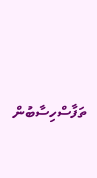ތަފާސްހިސާބުން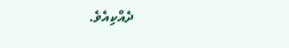ދެއްކިއެވެ.